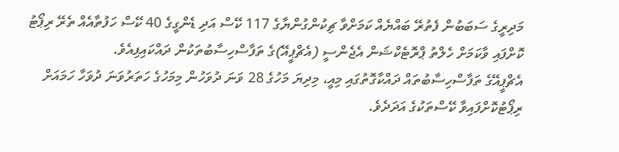މަދިރީގެ ސަބަބުން ފެތުރޭ ބައްޔެއް ކަމަށްވާ ޗިކުންގުންޔާގެ 117 ކޭސް އަދި ޑެންގީގެ 40 ކޭސް ހަފުތާއެއް ތެރޭ ރިޕޯޓު ކޮށްފައި ވާކަމަށް ހެލްތު ޕްރޮޓެކްޝަން އެޖެންސީ (އެޗްޕީއޭ)ގެ ތަފާސްހިސާބުތަކުން ދައްކައިފިއެވެ.
އެޗްޕީއޭގެ ތަފާސްހިސާބުތައް ދައްކާގޮތުގައި މިއީ، މިދިޔަ މަހުގެ 28 ވަނަ ދުވަހުން މިމަހުގެ ހަތަރުވަނަ ދުވަހާ ހަމައަށް ރިޕޯޓުކޮށްފައިވާ ކޭސްތަކުގެ އަދަދެވެ.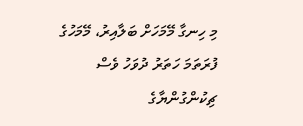މި ހިނގާ މޭމަހަށް ބަލާއިރު، މޭމަހުގެ ފުރަތަމަ ހަތަރު ދުވަހު ވެސް ޗިކުންގުންޔާގެ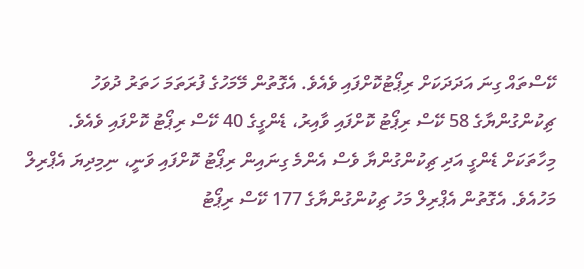ކޭސްތައް ގިނަ އަދަދަކަށް ރިޕޯޓުކޮށްފައި ވެއެވެ. އެގޮތުން މޭމަހުގެ ފުރަތަމަ ހަތަރު ދުވަހު ޗިކުންގުންޔާގެ 58 ކޭސް ރިޕޯޓު ކޮށްފައި ވާއިރު، ޑެންގީގެ 40 ކޭސް ރިޕޯޓު ކޮށްފައި ވެއެވެ.
މިހާތަކަށް ޑެންގީ އަދި ޗިކުންގުންޔާ ވެސް އެންމެ ގިނައިން ރިޕޯޓު ކޮށްފައި ވަނީ، ނިމިދިޔަ އެޕްރިލް މަހުއެވެ. އެގޮތުން އެޕްރިލް މަހު ޗިކުންގުންޔާގެ 177 ކޭސް ރިޕޯޓު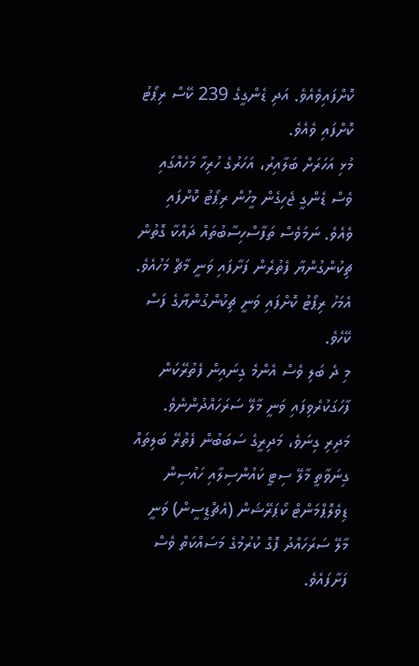ކޮށްފައިވެއެވެ. އަދި ޑެންގީގެ 239 ކޭސް ރިޕޯޓު ކޮށްފައި ވެއެވެ.
މުޅި އަހަރަށް ބަލާއިރު، އަހަރުގެ ހުރިހާ މަހެއްގައި ވެސް ޑެންގީ ޖެހިގެން މީހުން ރިޕޯޓު ކޮށްފައި ވެއެވެ. ނަމަވެސް ތަފާސްހިސާބުތައް ދައްކާ ގޮތުން ޗިކުންގުންޔާ ފެތުރެން ފަށާފައި ވަނީ މާޗް މަހުއެވެ. އެމަހު ރިޕޯޓު ކޮށްފައި ވަނީ ޗިކުންގުންޔާގެ ފަސް ކޭހެވެ.
މި ދެ ބަލި ވެސް އެންމެ ގިނައިން ފެތުރޭކަން ފާހަގަކުރެވިފައި ވަނީ މާލޭ ސަރަހައްދުންނެވެ.
މަދިރި ގިނަވެ، މަދިރީގެ ސަބަބުން ފެތުރޭ ބަލިތައް ގިނަވާތީ މާލޭ ސިޓީ ކައުންސިލާއި ހައުސިން ޑިވެލޮޕްމަންޓް ކޯޕަރޭޝަން (އެޗްޑީސީން) ވަނީ މާލޭ ސަރަހައްދު ފޮގް ކުރުމުގެ މަސައްކަތް ވެސް ފަށާފައެވެ.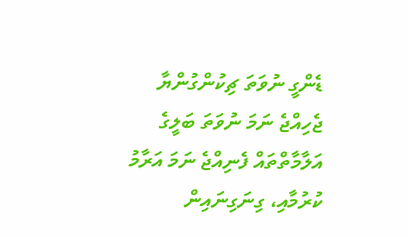ޑެންގީ ނުވަތަ ޗިކުންގުންޔާ ޖެހިއްޖެ ނަމަ ނުވަތަ ބަލީގެ އަލާމާތްތައް ފެނިއްޖެ ނަމަ އަރާމު ކުރުމާއި، ގިނަގިނައިން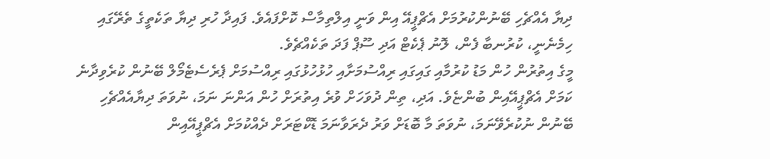ދިޔާ އެއްޗެހި ބޭނުންކުރުމަށް އެޗްޕީއޭ އިން ވަނީ އިލްތިމާސް ކޮށްފައެވެ. ފައިދާ ހުރި ދިޔާ ތަކެތީގެ ތެރޭގައި ހިމެނެނީ، ކުރުނބާ ފެން، ލޮނު ޕެކެޓް އަދި ސޫޕް ފަދަ ތަކެއްޗެވެ.
މީގެ އިތުރުން ހުން މަޑު ކުރުމާއި ގައިގައި ރިއްސުމަށާއި ހުޅުހުޅުގައި ރިއްސުމަށް ޕެރެސެޓެމޯލް ބޭނުން ކުރެވިދާނެ ކަމަށް އެޗްޕީއޭއިން ބުންޏެވެ. އަދި، ތިން ދުވަހަށް ވުރެ އިތުރަށް ހުން އަންނަ ނަމަ، ނުވަތަ ދިޔާއެއްޗެހި ބޭނުން ނުކުރެވޭނަމަ، ނުވަތަ މާ ބޮޑަށް ވަރު ދެރަވާނަމަ ޑޮކްޓަރަށް ދެއްކުމަށް އެޗްޕީއޭއިން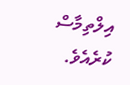އިލްތިމާސް ކުރެއެވެ.